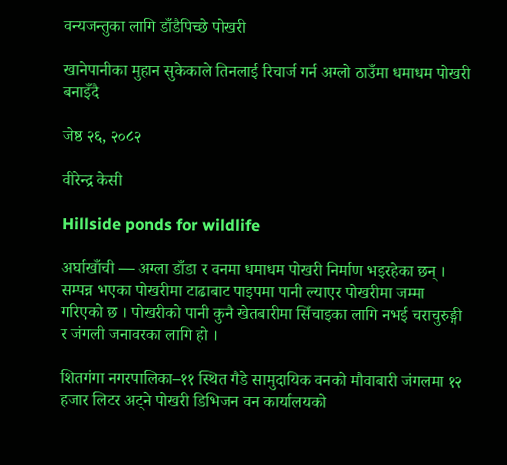वन्यजन्तुका लागि डाँडैपिच्छे पोखरी

खानेपानीका मुहान सुकेकाले तिनलाई रिचार्ज गर्न अग्लो ठाउँमा धमाधम पोखरी बनाइँदै

जेष्ठ २६, २०८२

वीरेन्द्र केसी

Hillside ponds for wildlife

अर्घाखाँची — अग्ला डाँडा र वनमा धमाधम पोखरी निर्माण भइरहेका छन् । सम्पन्न भएका पोखरीमा टाढाबाट पाइपमा पानी ल्याएर पोखरीमा जम्मा गरिएको छ । पोखरीको पानी कुनै खेतबारीमा सिँचाइका लागि नभई चराचुरुङ्गी र जंगली जनावरका लागि हो ।

शितगंगा नगरपालिका–११ स्थित गैडे सामुदायिक वनको मौवाबारी जंगलमा १२ हजार लिटर अट्ने पोखरी डिभिजन वन कार्यालयको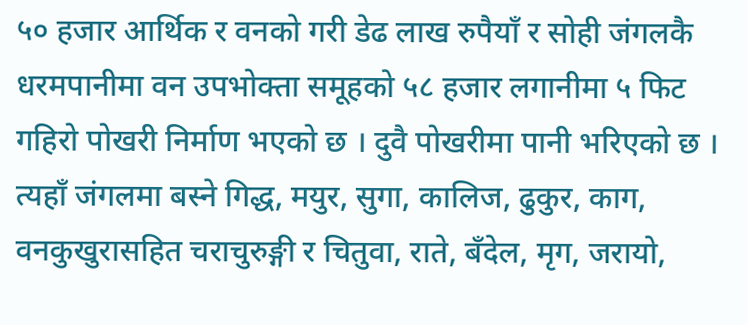५० हजार आर्थिक र वनको गरी डेढ लाख रुपैयाँ र सोही जंगलकै धरमपानीमा वन उपभोक्ता समूहको ५८ हजार लगानीमा ५ फिट गहिरो पोखरी निर्माण भएको छ । दुवै पोखरीमा पानी भरिएको छ । त्यहाँ जंगलमा बस्ने गिद्ध, मयुर, सुगा, कालिज, ढुकुर, काग, वनकुखुरासहित चराचुरुङ्गी र चितुवा, राते, बँदेल, मृग, जरायो,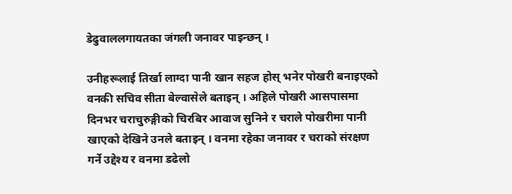डेढुवाललगायतका जंगली जनावर पाइन्छन् ।

उनीहरूलाई तिर्खा लाग्दा पानी खान सहज होस् भनेर पोखरी बनाइएको वनकी सचिव सीता बेल्वासेले बताइन् । अहिले पोखरी आसपासमा दिनभर चराचुरुङ्गीको चिरबिर आवाज सुनिने र चराले पोखरीमा पानी खाएको देखिने उनले बताइन् । वनमा रहेका जनावर र चराको संरक्षण गर्ने उद्देश्य र वनमा डढेलो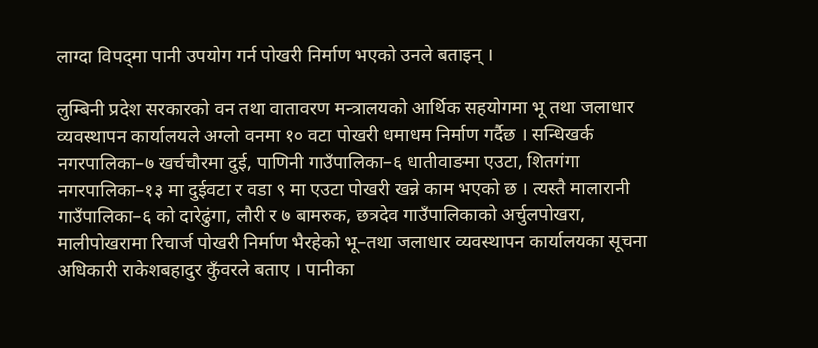लाग्दा विपद्‍मा पानी उपयोग गर्न पोखरी निर्माण भएको उनले बताइन् ।

लुम्बिनी प्रदेश सरकारको वन तथा वातावरण मन्त्रालयको आर्थिक सहयोगमा भू तथा जलाधार व्यवस्थापन कार्यालयले अग्लो वनमा १० वटा पोखरी धमाधम निर्माण गर्दैछ । सन्धिखर्क नगरपालिका–७ खर्चचौरमा दुई, पाणिनी गाउँपालिका–६ धातीवाङमा एउटा, शितगंगा नगरपालिका–१३ मा दुईवटा र वडा ९ मा एउटा पोखरी खन्ने काम भएको छ । त्यस्तै मालारानी गाउँपालिका–६ को दारेढुंगा, लौरी र ७ बामरुक, छत्रदेव गाउँपालिकाको अर्चुलपोखरा, मालीपोखरामा रिचार्ज पोखरी निर्माण भैरहेको भू–तथा जलाधार व्यवस्थापन कार्यालयका सूचना अधिकारी राकेशबहादुर कुँवरले बताए । पानीका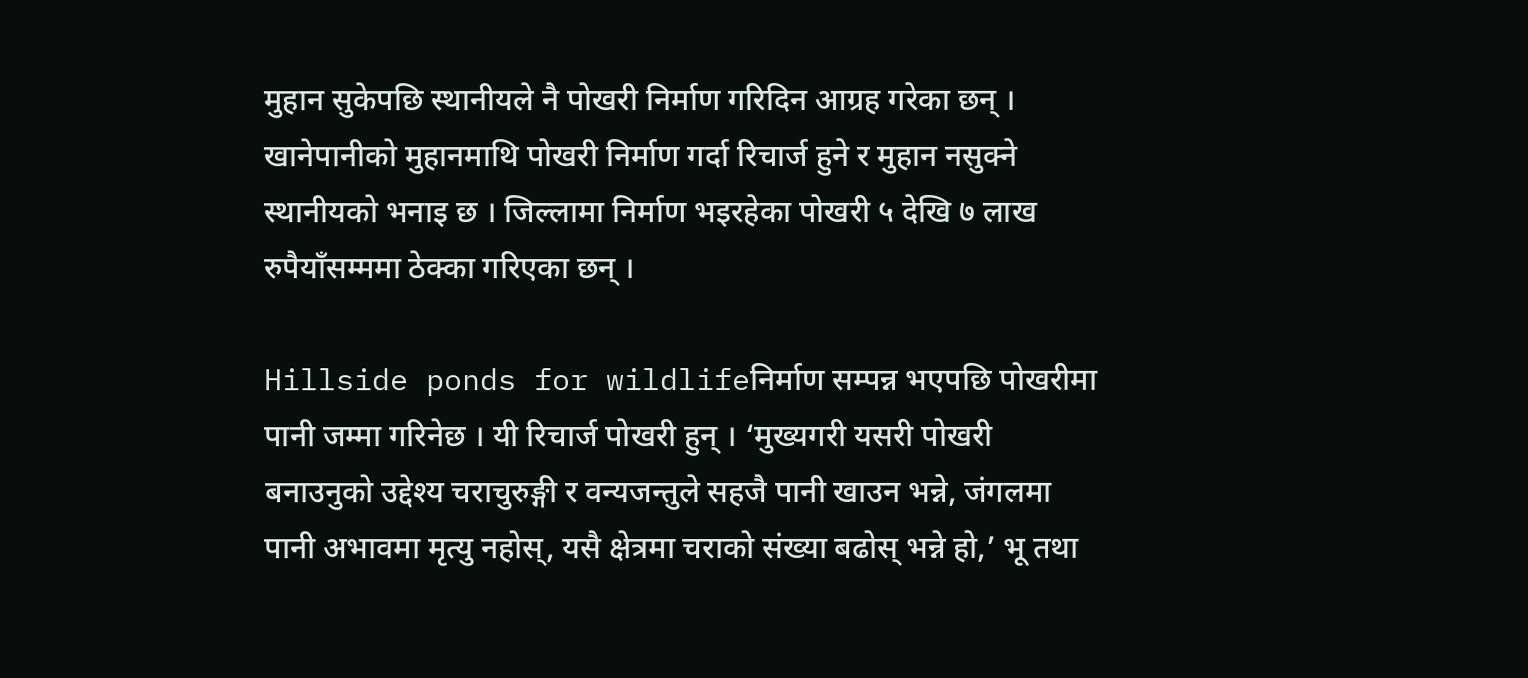मुहान सुकेपछि स्थानीयले नै पोखरी निर्माण गरिदिन आग्रह गरेका छन् । खानेपानीको मुहानमाथि पोखरी निर्माण गर्दा रिचार्ज हुने र मुहान नसुक्ने स्थानीयको भनाइ छ । जिल्लामा निर्माण भइरहेका पोखरी ५ देखि ७ लाख रुपैयाँसम्ममा ठेक्का गरिएका छन् ।

Hillside ponds for wildlifeनिर्माण सम्पन्न भएपछि पोखरीमा पानी जम्मा गरिनेछ । यी रिचार्ज पोखरी हुन् । ‘मुख्यगरी यसरी पोखरी बनाउनुको उद्देश्य चराचुरुङ्गी र वन्यजन्तुले सहजै पानी खाउन भन्ने, जंगलमा पानी अभावमा मृत्यु नहोस्, यसै क्षेत्रमा चराको संख्या बढोस् भन्ने हो,’ भू तथा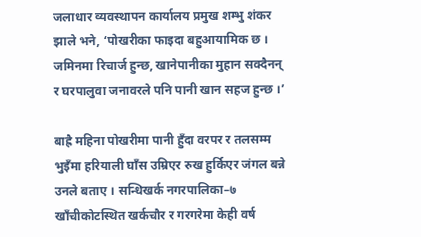जलाधार व्यवस्थापन कार्यालय प्रमुख शम्भु शंकर झाले भने, ‘पोखरीका फाइदा बहुआयामिक छ । जमिनमा रिचार्ज हुन्छ, खानेपानीका मुहान सक्दैनन् र घरपालुवा जनावरले पनि पानी खान सहज हुन्छ ।’

बाह्रै महिना पोखरीमा पानी हुँदा वरपर र तलसम्म भुइँमा हरियाली घाँस उम्रिएर रुख हुर्किएर जंगल बन्ने उनले बताए । सन्धिखर्क नगरपालिका–७ खाँचीकोटस्थित खर्कचौर र गरगरेमा केही वर्ष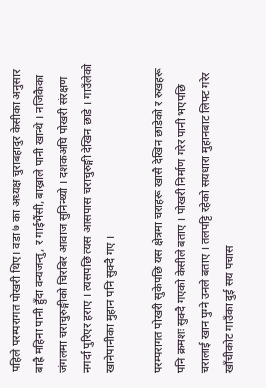पहिले परम्परागत पोखरी थिए। वडा ७ का अध्यक्ष चुराबहादुर केसीका अनुसार बाह्रै महिना पानी हुँदा वन्यजन्तु, र गाईभैंसी, बाख्राले पानी खान्थे । नजिकैका जंगलमा चराचुरुङ्गीको चिरबिर आवाज सुनिन्थ्यो । दशकअघि पोखरी संरक्षण नगर्दा पुरिएर हराए । त्यसपछि त्यस आसपास चराचुरुङ्गी देखिन छाडे । गाउँलेको खानेपानीका मुहान पनि सुक्दै गए ।

परम्परागत पोखरी सुकेपछि यस क्षेत्रमा चराहरू खासै देखिन छाडेको र रुखहरू पनि क्रमशः सुक्दै गएको केसीले बताए । पोखरी निर्माण गरेर पानी भएपछि चरालाई खान पुग्ने उनले बताए । तलपट्टि रहेको सयधारा मुहानबाट लिफ्ट गरेर खाँचीकोट गाउँका दुई सय पचास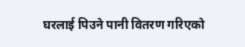घरलाई पिउने पानी वितरण गरिएको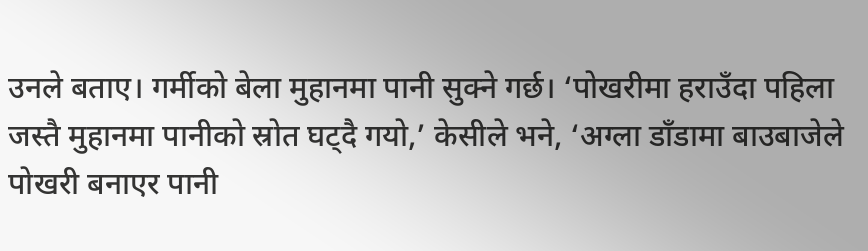उनले बताए। गर्मीको बेला मुहानमा पानी सुक्ने गर्छ। ‘पोखरीमा हराउँदा पहिला जस्तै मुहानमा पानीको स्रोत घट्दै गयो,’ केसीले भने, ‘अग्ला डाँडामा बाउबाजेले पोखरी बनाएर पानी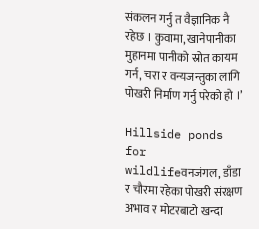संकलन गर्नु त वैज्ञानिक नै रहेछ । कुवामा, खानेपानीका मुहानमा पानीको स्रोत कायम गर्न, चरा र वन्यजन्तुका लागि पोखरी निर्माण गर्नु परेको हो ।’

Hillside ponds for wildlifeवनजंगल, डाँडा र चौरमा रहेका पोखरी संरक्षण अभाव र मोटरबाटो खन्दा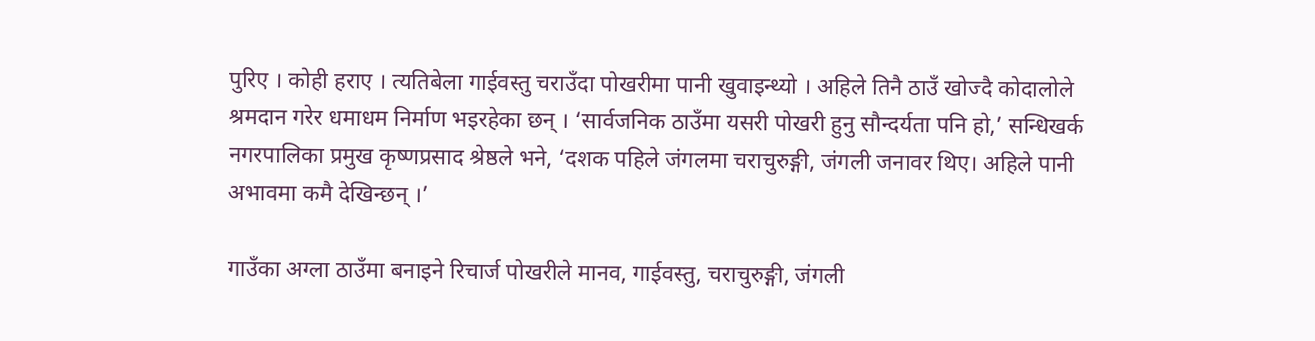पुरिए । कोही हराए । त्यतिबेला गाईवस्तु चराउँदा पोखरीमा पानी खुवाइन्थ्यो । अहिले तिनै ठाउँ खोज्दै कोदालोले श्रमदान गरेर धमाधम निर्माण भइरहेका छन् । ‘सार्वजनिक ठाउँमा यसरी पोखरी हुनु सौन्दर्यता पनि हो,’ सन्धिखर्क नगरपालिका प्रमुख कृष्णप्रसाद श्रेष्ठले भने, ‘दशक पहिले जंगलमा चराचुरुङ्गी, जंगली जनावर थिए। अहिले पानी अभावमा कमै देखिन्छन् ।’

गाउँका अग्ला ठाउँमा बनाइने रिचार्ज पोखरीले मानव, गाईवस्तु, चराचुरुङ्गी, जंगली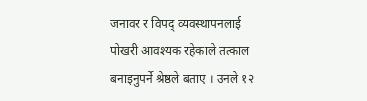जनावर र विपद् व्यवस्थापनलाई पोखरी आवश्यक रहेकाले तत्काल बनाइनुपर्ने श्रेष्ठले बताए । उनले १२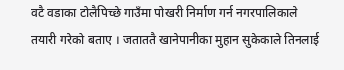वटै वडाका टोलैपिच्छे गाउँमा पोखरी निर्माण गर्न नगरपालिकाले तयारी गरेको बताए । जताततै खानेपानीका मुहान सुकेकाले तिनलाई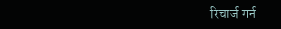रिचार्ज गर्न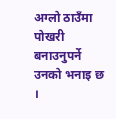अग्लो ठाउँमा पोखरी बनाउनुपर्ने उनको भनाइ छ ।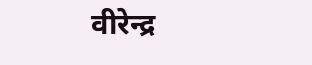वीरेन्द्र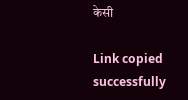केसी

Link copied successfully